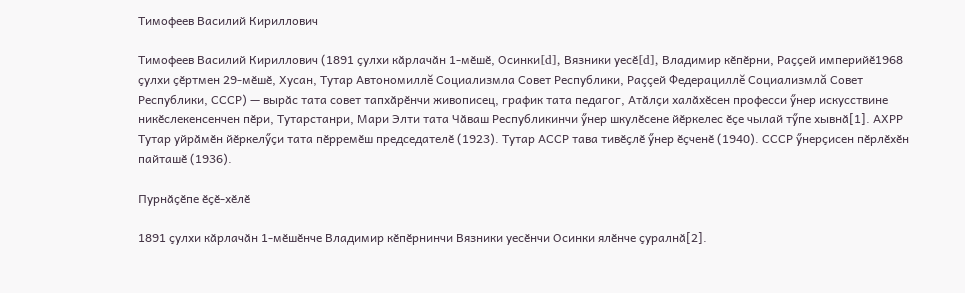Тимофеев Василий Кириллович

Тимофеев Василий Кириллович (1891 ҫулхи кӑрлачӑн 1-мӗшӗ, Осинки[d], Вязники уесӗ[d], Владимир кӗпӗрни, Раҫҫей империйӗ1968 ҫулхи ҫӗртмен 29-мӗшӗ, Хусан, Тутар Автономиллĕ Социализмла Совет Республики, Раççей Федерациллĕ Социализмлă Совет Республики, СССР) — вырӑс тата совет тапхӑрӗнчи живописец, график тата педагог, Атӑлҫи халӑхӗсен професси ӳнер искусствине никӗслекенсенчен пӗри, Тутарстанри, Мари Элти тата Чӑваш Республикинчи ӳнер шкулӗсене йӗркелес ӗҫе чылай тӳпе хывнӑ[1]. АХРР Тутар уйрӑмӗн йӗркелӳҫи тата пӗрремӗш председателӗ (1923). Тутар АССР тава тивӗҫлӗ ӳнер ӗҫченӗ (1940). СССР ӳнерҫисен пӗрлӗхӗн пайташӗ (1936).

Пурнӑҫӗпе ӗҫӗ-хӗлӗ

1891 ҫулхи кӑрлачӑн 1-мӗшӗнче Владимир кӗпӗрнинчи Вязники уесӗнчи Осинки ялӗнче ҫуралнӑ[2].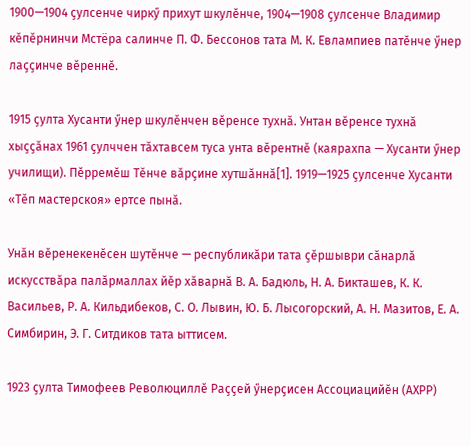1900—1904 ҫулсенче чиркӳ прихут шкулӗнче, 1904—1908 ҫулсенче Владимир кӗпӗрнинчи Мстёра салинче П. Ф. Бессонов тата М. К. Евлампиев патӗнче ӳнер лаҫҫинче вӗреннӗ.

1915 ҫулта Хусанти ӳнер шкулӗнчен вӗренсе тухнӑ. Унтан вӗренсе тухнӑ хыҫҫӑнах 1961 ҫулччен тӑхтавсем туса унта вӗрентнӗ (каярахпа — Хусанти ӳнер училищи). Пӗрремӗш Тӗнче вӑрҫине хутшӑннӑ[1]. 1919—1925 ҫулсенче Хусанти «Тӗп мастерскоя» ертсе пынӑ.

Унӑн вӗренекенӗсен шутӗнче — республикӑри тата ҫӗршыври сӑнарлӑ искусствӑра палӑрмаллах йӗр хӑварнӑ В. А. Бадюль, Н. А. Бикташев, К. К. Васильев, Р. А. Кильдибеков, С. О. Лывин, Ю. Б. Лысогорский, А. Н. Мазитов, Е. А. Симбирин, Э. Г. Ситдиков тата ыттисем.

1923 ҫулта Тимофеев Революциллӗ Раҫҫей ӳнерҫисен Ассоциацийӗн (АХРР)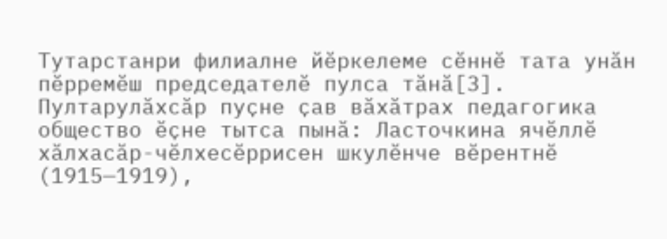Тутарстанри филиалне йӗркелеме сӗннӗ тата унӑн пӗрремӗш председателӗ пулса тӑнӑ[3]. Пултарулӑхсӑр пуҫне ҫав вӑхӑтрах педагогика общество ӗҫне тытса пынӑ: Ласточкина ячӗллӗ хӑлхасӑр-чӗлхесӗррисен шкулӗнче вӗрентнӗ (1915—1919),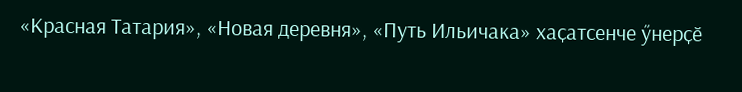«Красная Татария», «Новая деревня», «Путь Ильичака» хаҫатсенче ӳнерҫӗ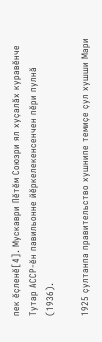пек ӗҫленӗ[4]. Мускаври Пӗтӗм Союзри ял хуҫалӑх куравӗнче Тутар АССР-ӗн павильонне йӗркелекенсенчен пӗри пулнӑ (1936).

1925 ҫултанпа правительство хушнипе темиҫе ҫул хушши Мари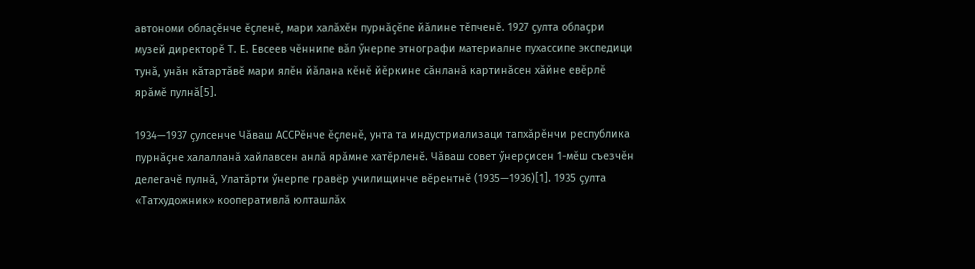автономи облаҫӗнче ӗҫленӗ, мари халӑхӗн пурнӑҫӗпе йӑлине тӗпченӗ. 1927 ҫулта облаҫри музей директорӗ Т. Е. Евсеев чӗннипе вӑл ӳнерпе этнографи материалне пухассипе экспедици тунӑ, унӑн кӑтартӑвӗ мари ялӗн йӑлана кӗнӗ йӗркине сӑнланӑ картинӑсен хӑйне евӗрлӗ ярӑмӗ пулнӑ[5].

1934—1937 ҫулсенче Чӑваш АССРӗнче ӗҫленӗ, унта та индустриализаци тапхӑрӗнчи республика пурнӑҫне халалланӑ хайлавсен анлӑ ярӑмне хатӗрленӗ. Чӑваш совет ӳнерҫисен 1-мӗш съезчӗн делегачӗ пулнӑ, Улатӑрти ӳнерпе гравёр училищинче вӗрентнӗ (1935—1936)[1]. 1935 ҫулта «Татхудожник» кооперативлӑ юлташлӑх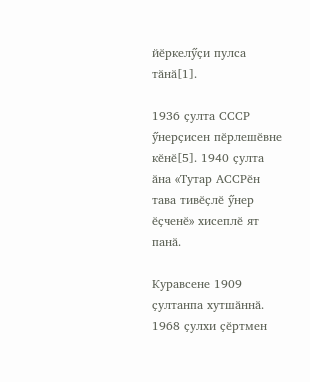йӗркелӳҫи пулса тӑнӑ[1].

1936 ҫулта СССР ӳнерҫисен пӗрлешӗвне кӗнӗ[5]. 1940 ҫулта ӑна «Тутар АССРӗн тава тивӗҫлӗ ӳнер ӗҫченӗ» хисеплӗ ят панӑ.

Куравсене 1909 ҫултанпа хутшӑннӑ. 1968 ҫулхи ҫӗртмен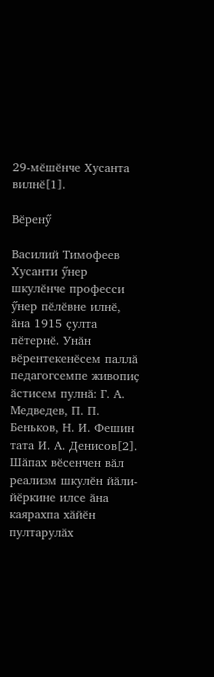29-мӗшӗнче Хусанта вилнӗ[1].

Вӗренӳ

Василий Тимофеев Хусанти ӳнер шкулӗнче професси ӳнер пӗлӗвне илнӗ, ӑна 1915 ҫулта пӗтернӗ. Унӑн вӗрентекенӗсем паллӑ педагогсемпе живопиҫ ӑстисем пулнӑ: Г. А. Медведев, П. П. Беньков, Н. И. Фешин тата И. А. Денисов[2]. Шӑпах вӗсенчен вӑл реализм шкулӗн йӑли-йӗркине илсе ӑна каярахпа хӑйӗн пултарулӑх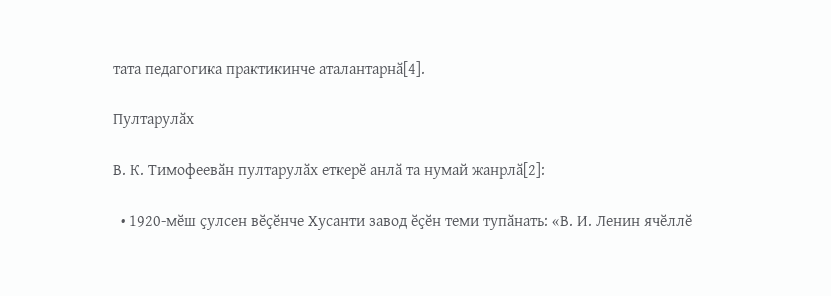тата педагогика практикинче аталантарнӑ[4].

Пултарулӑх

В. К. Тимофеевӑн пултарулӑх еткерӗ анлӑ та нумай жанрлӑ[2]:

  • 1920-мӗш ҫулсен вӗҫӗнче Хусанти завод ӗҫӗн теми тупӑнать: «В. И. Ленин ячӗллӗ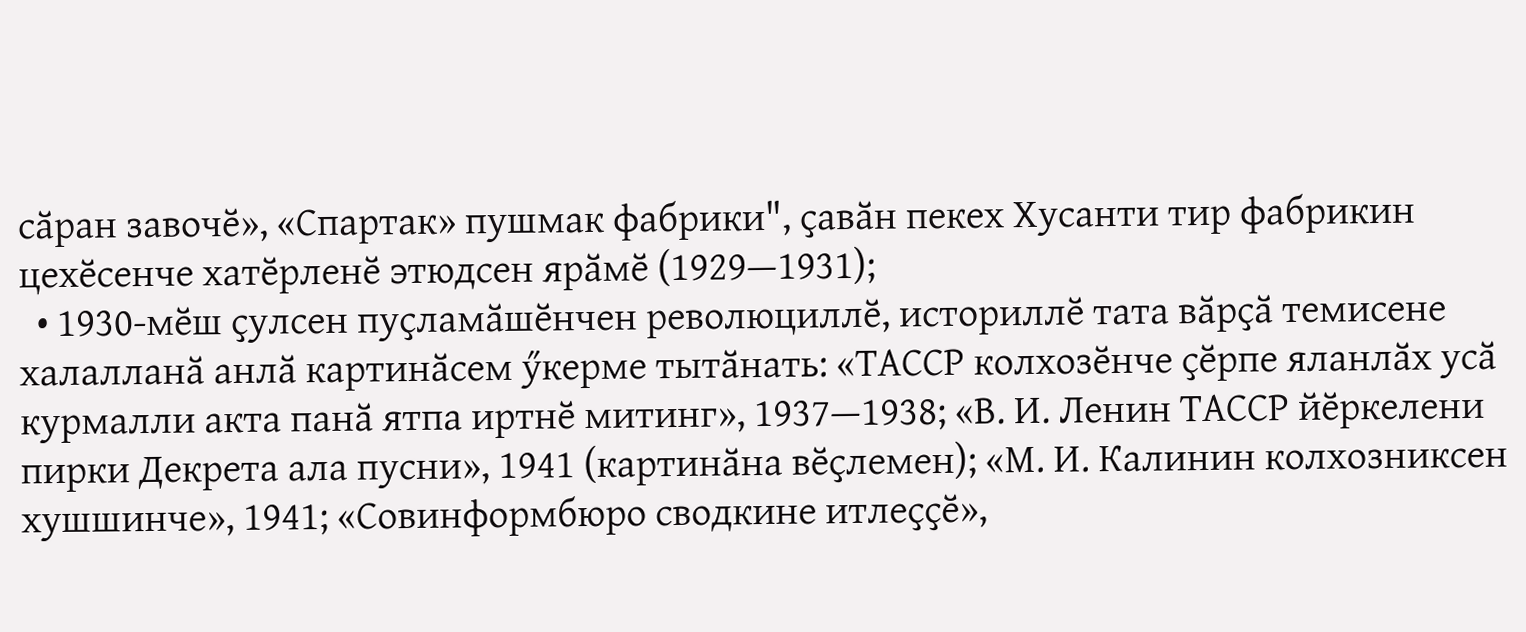сӑран завочӗ», «Спартак» пушмак фабрики", ҫавӑн пекех Хусанти тир фабрикин цехӗсенче хатӗрленӗ этюдсен ярӑмӗ (1929—1931);
  • 1930-мӗш ҫулсен пуҫламӑшӗнчен революциллӗ, историллӗ тата вӑрҫӑ темисене халалланӑ анлӑ картинӑсем ӳкерме тытӑнать: «ТАССР колхозӗнче ҫӗрпе яланлӑх усӑ курмалли акта панӑ ятпа иртнӗ митинг», 1937—1938; «В. И. Ленин ТАССР йӗркелени пирки Декрета ала пусни», 1941 (картинӑна вӗҫлемен); «М. И. Калинин колхозниксен хушшинче», 1941; «Совинформбюро сводкине итлеҫҫӗ»,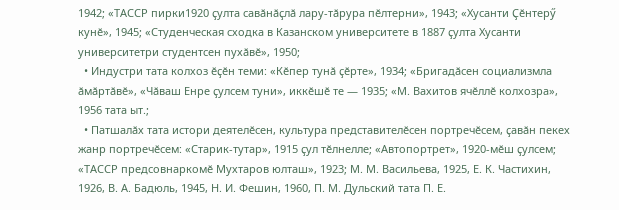1942; «ТАССР пирки1920 ҫулта савӑнӑҫлӑ лару-тӑрура пӗлтерни», 1943; «Хусанти Ҫӗнтерӳ кунӗ», 1945; «Студенческая сходка в Казанском университете в 1887 ҫулта Хусанти университетри студентсен пухӑвӗ», 1950;
  • Индустри тата колхоз ӗҫӗн теми: «Кӗпер тунӑ ҫӗрте», 1934; «Бригадӑсен социализмла ӑмӑртӑвӗ», «Чӑваш Енре ҫулсем туни», иккӗшӗ те — 1935; «М. Вахитов ячӗллӗ колхозра», 1956 тата ыт.;
  • Патшалӑх тата истори деятелӗсен, культура представителӗсен портречӗсем, ҫавӑн пекех жанр портречӗсем: «Старик-тутар», 1915 ҫул тӗлнелле; «Автопортрет», 1920-мӗш ҫулсем; «ТАССР предсовнаркомӗ Мухтаров юлташ», 1923; М. М. Васильева, 1925, Е. К. Частихин, 1926, В. А. Бадюль, 1945, Н. И. Фешин, 1960, П. М. Дульский тата П. Е.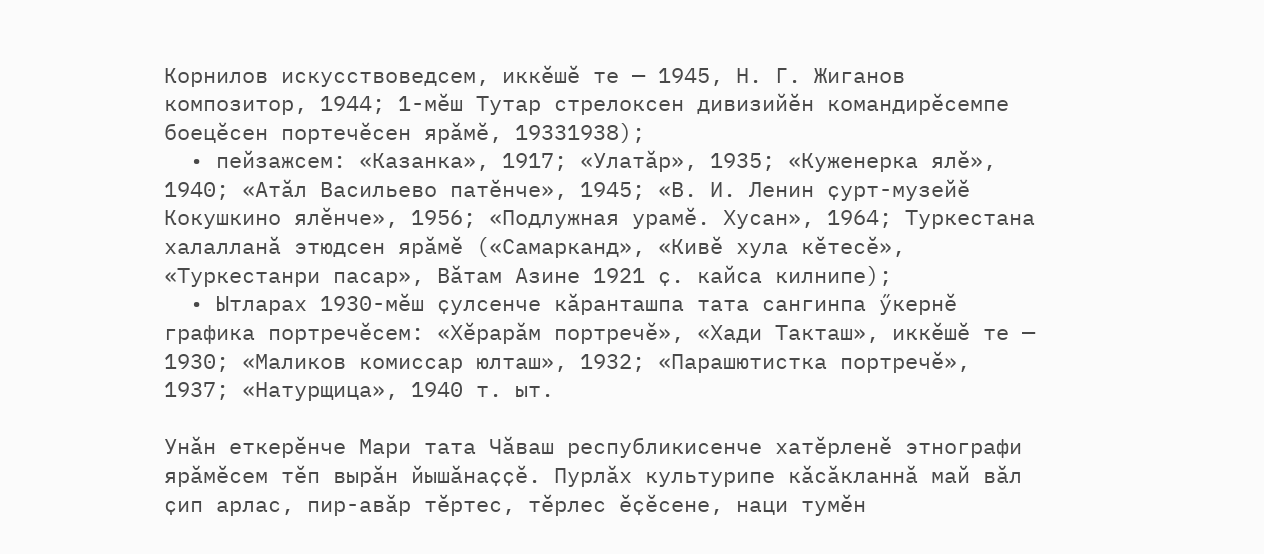Корнилов искусствоведсем, иккӗшӗ те — 1945, Н. Г. Жиганов композитор, 1944; 1-мӗш Тутар стрелоксен дивизийӗн командирӗсемпе боецӗсен портечӗсен ярӑмӗ, 19331938);
  • пейзажсем: «Казанка», 1917; «Улатӑр», 1935; «Куженерка ялӗ», 1940; «Атӑл Васильево патӗнче», 1945; «В. И. Ленин ҫурт-музейӗ Кокушкино ялӗнче», 1956; «Подлужная урамӗ. Хусан», 1964; Туркестана халалланӑ этюдсен ярӑмӗ («Самарканд», «Кивӗ хула кӗтесӗ», «Туркестанри пасар», Вӑтам Азине 1921 ҫ. кайса килнипе);
  • Ытларах 1930-мӗш ҫулсенче кӑранташпа тата сангинпа ӳкернӗ графика портречӗсем: «Хӗрарӑм портречӗ», «Хади Такташ», иккӗшӗ те — 1930; «Маликов комиссар юлташ», 1932; «Парашютистка портречӗ», 1937; «Натурщица», 1940 т. ыт.

Унӑн еткерӗнче Мари тата Чӑваш республикисенче хатӗрленӗ этнографи ярӑмӗсем тӗп вырӑн йышӑнаҫҫӗ. Пурлӑх культурипе кӑсӑкланнӑ май вӑл ҫип арлас, пир-авӑр тӗртес, тӗрлес ӗҫӗсене, наци тумӗн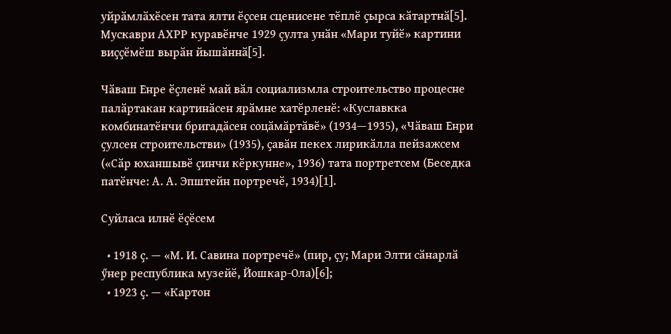уйрӑмлӑхӗсен тата ялти ӗҫсен сценисене тӗплӗ ҫырса кӑтартнӑ[5]. Мускаври АХРР куравӗнче 1929 ҫулта унӑн «Мари туйӗ» картини виҫҫӗмӗш вырӑн йышӑннӑ[5].

Чӑваш Енре ӗҫленӗ май вӑл социализмла строительство процесне палӑртакан картинӑсен ярӑмне хатӗрленӗ: «Куславкка комбинатӗнчи бригадӑсен соцӑмӑртӑвӗ» (1934—1935), «Чӑваш Енри ҫулсен строительстви» (1935), ҫавӑн пекех лирикӑлла пейзажсем («Сӑр юханшывӗ ҫинчи кӗркунне», 1936) тата портретсем (Беседка патӗнче: А. А. Эпштейн портречӗ, 1934)[1].

Суйласа илнӗ ӗҫӗсем

  • 1918 ҫ. — «М. И. Савина портречӗ» (пир, ҫу; Мари Элти сӑнарлӑ ӳнер республика музейӗ, Йошкар-Ола)[6];
  • 1923 ҫ. — «Картон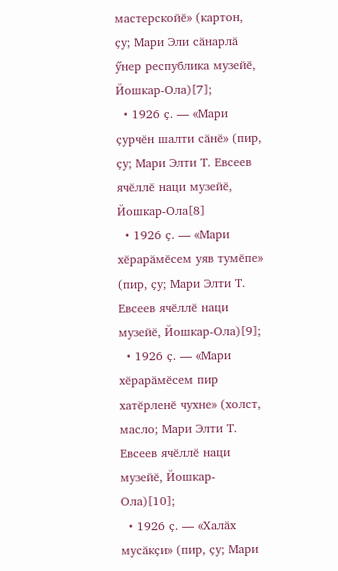мастерскойӗ» (картон, ҫу; Мари Эли сӑнарлӑ ӳнер республика музейӗ, Йошкар-Ола)[7];
  • 1926 ҫ. — «Мари ҫурчӗн шалти сӑнӗ» (пир, ҫу; Мари Элти Т. Евсеев ячӗллӗ наци музейӗ, Йошкар-Ола[8]
  • 1926 ҫ. — «Мари хӗрарӑмӗсем уяв тумӗпе» (пир, ҫу; Мари Элти Т. Евсеев ячӗллӗ наци музейӗ, Йошкар-Ола)[9];
  • 1926 ҫ. — «Мари хӗрарӑмӗсем пир хатӗрленӗ чухне» (холст, масло; Мари Элти Т. Евсеев ячӗллӗ наци музейӗ, Йошкар-Ола)[10];
  • 1926 ҫ. — «Халӑх мусӑкҫи» (пир, ҫу; Мари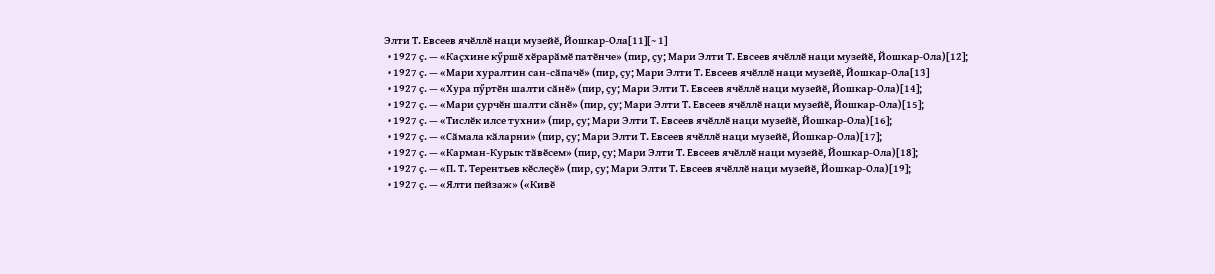Элти Т. Евсеев ячӗллӗ наци музейӗ, Йошкар-Ола[11][~ 1]
  • 1927 ҫ. — «Каҫхине кӳршӗ хӗрарӑмӗ патӗнче» (пир, ҫу; Мари Элти Т. Евсеев ячӗллӗ наци музейӗ, Йошкар-Ола)[12];
  • 1927 ҫ. — «Мари хуралтин сан-сӑпачӗ» (пир, ҫу; Мари Элти Т. Евсеев ячӗллӗ наци музейӗ, Йошкар-Ола[13]
  • 1927 ҫ. — «Хура пӳртӗн шалти сӑнӗ» (пир, ҫу; Мари Элти Т. Евсеев ячӗллӗ наци музейӗ, Йошкар-Ола)[14];
  • 1927 ҫ. — «Мари ҫурчӗн шалти сӑнӗ» (пир, ҫу; Мари Элти Т. Евсеев ячӗллӗ наци музейӗ, Йошкар-Ола)[15];
  • 1927 ҫ. — «Тислӗк илсе тухни» (пир, ҫу; Мари Элти Т. Евсеев ячӗллӗ наци музейӗ, Йошкар-Ола)[16];
  • 1927 ҫ. — «Сӑмала кӑларни» (пир, ҫу; Мари Элти Т. Евсеев ячӗллӗ наци музейӗ, Йошкар-Ола)[17];
  • 1927 ҫ. — «Карман-Курык тӑвӗсем» (пир, ҫу; Мари Элти Т. Евсеев ячӗллӗ наци музейӗ, Йошкар-Ола)[18];
  • 1927 ҫ. — «П. Т. Терентьев кӗслеҫӗ» (пир, ҫу; Мари Элти Т. Евсеев ячӗллӗ наци музейӗ, Йошкар-Ола)[19];
  • 1927 ҫ. — «Ялти пейзаж» («Кивӗ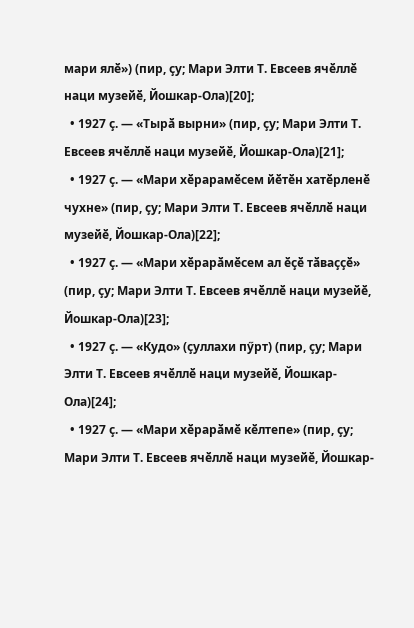мари ялӗ») (пир, ҫу; Мари Элти Т. Евсеев ячӗллӗ наци музейӗ, Йошкар-Ола)[20];
  • 1927 ҫ. — «Тырӑ вырни» (пир, ҫу; Мари Элти Т. Евсеев ячӗллӗ наци музейӗ, Йошкар-Ола)[21];
  • 1927 ҫ. — «Мари хӗрарамӗсем йӗтӗн хатӗрленӗ чухне» (пир, ҫу; Мари Элти Т. Евсеев ячӗллӗ наци музейӗ, Йошкар-Ола)[22];
  • 1927 ҫ. — «Мари хӗрарӑмӗсем ал ӗҫӗ тӑваҫҫӗ» (пир, ҫу; Мари Элти Т. Евсеев ячӗллӗ наци музейӗ, Йошкар-Ола)[23];
  • 1927 ҫ. — «Кудо» (ҫуллахи пӳрт) (пир, ҫу; Мари Элти Т. Евсеев ячӗллӗ наци музейӗ, Йошкар-Ола)[24];
  • 1927 ҫ. — «Мари хӗрарӑмӗ кӗлтепе» (пир, ҫу; Мари Элти Т. Евсеев ячӗллӗ наци музейӗ, Йошкар-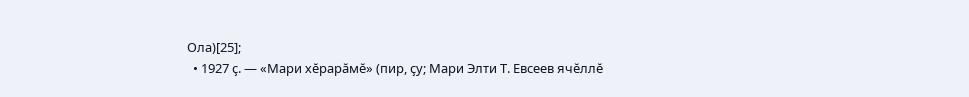Ола)[25];
  • 1927 ҫ. — «Мари хӗрарӑмӗ» (пир, ҫу; Мари Элти Т. Евсеев ячӗллӗ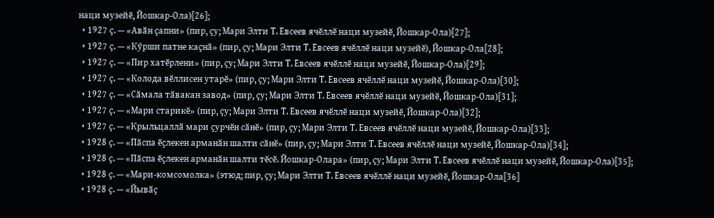наци музейӗ, Йошкар-Ола)[26];
  • 1927 ҫ. — «Авӑн ҫапни» (пир, ҫу; Мари Элти Т. Евсеев ячӗллӗ наци музейӗ, Йошкар-Ола)[27];
  • 1927 ҫ. — «Кӳрши патне каҫнӑ» (пир, ҫу; Мари Элти Т. Евсеев ячӗллӗ наци музейӗ), Йошкар-Ола[28];
  • 1927 ҫ. — «Пир хатӗрлени» (пир, ҫу; Мари Элти Т. Евсеев ячӗллӗ наци музейӗ, Йошкар-Ола)[29];
  • 1927 ҫ. — «Колода вӗллисен утарӗ» (пир, ҫу; Мари Элти Т. Евсеев ячӗллӗ наци музейӗ, Йошкар-Ола)[30];
  • 1927 ҫ. — «Сӑмала тӑвакан завод» (пир, ҫу; Мари Элти Т. Евсеев ячӗллӗ наци музейӗ, Йошкар-Ола)[31];
  • 1927 ҫ. — «Мари старикӗ» (пир, ҫу; Мари Элти Т. Евсеев ячӗллӗ наци музейӗ, Йошкар-Ола)[32];
  • 1927 ҫ. — «Крыльцаллӑ мари ҫурчӗн сӑнӗ» (пир, ҫу; Мари Элти Т. Евсеев ячӗллӗ наци музейӗ, Йошкар-Ола)[33];
  • 1928 ҫ. — «Пӑспа ӗҫлекен арманӑн шалти сӑнӗ» (пир, ҫу; Мари Элти Т. Евсеев ячӗллӗ наци музейӗ, Йошкар-Ола)[34];
  • 1928 ҫ. — «Пӑспа ӗҫлекен арманӑн шалти тӗсӗ. Йошкар-Олара» (пир, ҫу; Мари Элти Т. Евсеев ячӗллӗ наци музейӗ, Йошкар-Ола)[35];
  • 1928 ҫ. — «Мари-комсомолка» (этюд; пир, ҫу; Мари Элти Т. Евсеев ячӗллӗ наци музейӗ, Йошкар-Ола[36]
  • 1928 ҫ. — «Йывӑҫ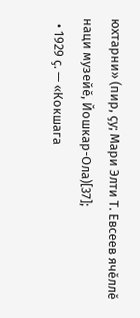юхтарни» (пир, ҫу; Мари Элти Т. Евсеев ячӗллӗ наци музейӗ, Йошкар-Ола)[37];
  • 1929 ҫ. — «Кокшага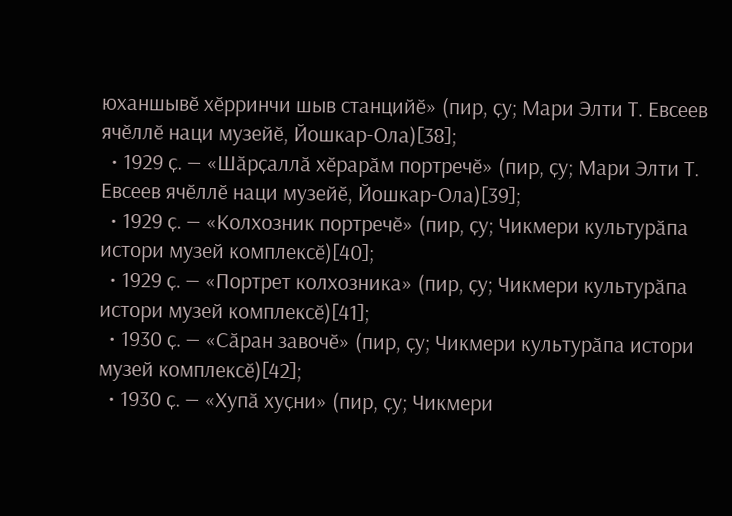юханшывӗ хӗрринчи шыв станцийӗ» (пир, ҫу; Мари Элти Т. Евсеев ячӗллӗ наци музейӗ, Йошкар-Ола)[38];
  • 1929 ҫ. — «Шӑрҫаллӑ хӗрарӑм портречӗ» (пир, ҫу; Мари Элти Т. Евсеев ячӗллӗ наци музейӗ, Йошкар-Ола)[39];
  • 1929 ҫ. — «Колхозник портречӗ» (пир, ҫу; Чикмери культурӑпа истори музей комплексӗ)[40];
  • 1929 ҫ. — «Портрет колхозника» (пир, ҫу; Чикмери культурӑпа истори музей комплексӗ)[41];
  • 1930 ҫ. — «Сӑран завочӗ» (пир, ҫу; Чикмери культурӑпа истори музей комплексӗ)[42];
  • 1930 ҫ. — «Хупӑ хуҫни» (пир, ҫу; Чикмери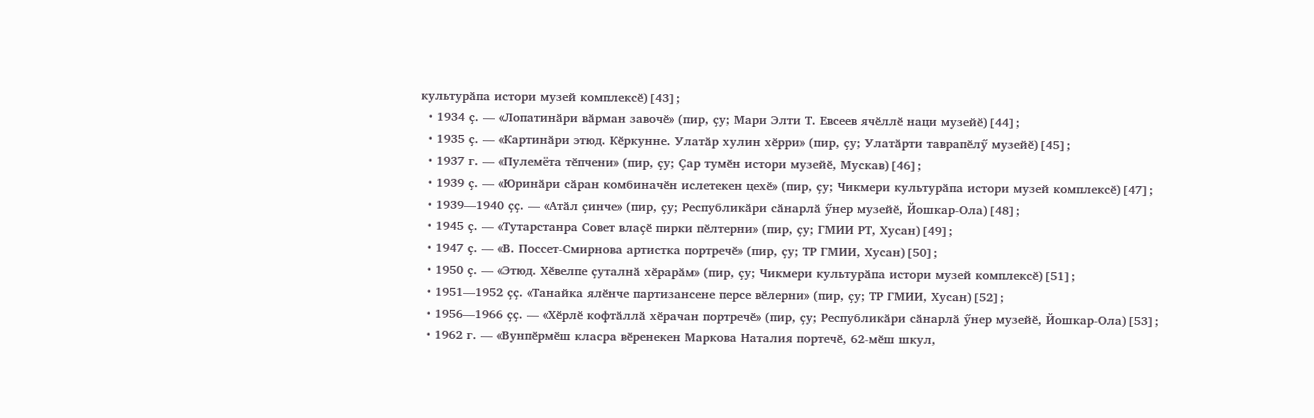культурӑпа истори музей комплексӗ)[43];
  • 1934 ҫ. — «Лопатинӑри вӑрман завочӗ» (пир, ҫу; Мари Элти Т. Евсеев ячӗллӗ наци музейӗ)[44];
  • 1935 ҫ. — «Картинӑри этюд. Кӗркунне. Улатӑр хулин хӗрри» (пир, ҫу; Улатӑрти таврапӗлӳ музейӗ)[45];
  • 1937 г. — «Пулемёта тӗпчени» (пир, ҫу; Ҫар тумӗн истори музейӗ, Мускав)[46];
  • 1939 ҫ. — «Юринӑри сӑран комбиначӗн ислетекен цехӗ» (пир, ҫу; Чикмери культурӑпа истори музей комплексӗ)[47];
  • 1939—1940 ҫҫ. — «Атӑл ҫинче» (пир, ҫу; Республикӑри сӑнарлӑ ӳнер музейӗ, Йошкар-Ола)[48];
  • 1945 ҫ. — «Тутарстанра Совет влаҫӗ пирки пӗлтерни» (пир, ҫу; ГМИИ РТ, Хусан)[49];
  • 1947 ҫ. — «В. Поссет-Смирнова артистка портречӗ» (пир, ҫу; ТР ГМИИ, Хусан)[50];
  • 1950 ҫ. — «Этюд. Хӗвелпе ҫуталнӑ хӗрарӑм» (пир, ҫу; Чикмери культурӑпа истори музей комплексӗ)[51];
  • 1951—1952 ҫҫ. «Танайка ялӗнче партизансене персе вӗлерни» (пир, ҫу; ТР ГМИИ, Хусан)[52];
  • 1956—1966 ҫҫ. — «Хӗрлӗ кофтӑллӑ хӗрачан портречӗ» (пир, ҫу; Республикӑри сӑнарлӑ ӳнер музейӗ, Йошкар-Ола)[53];
  • 1962 г. — «Вунпӗрмӗш класра вӗренекен Маркова Наталия портечӗ, 62-мӗш шкул,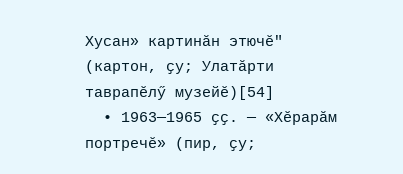Хусан» картинӑн этючӗ" (картон, ҫу; Улатӑрти таврапӗлӳ музейӗ)[54]
  • 1963—1965 ҫҫ. — «Хӗрарӑм портречӗ» (пир, ҫу;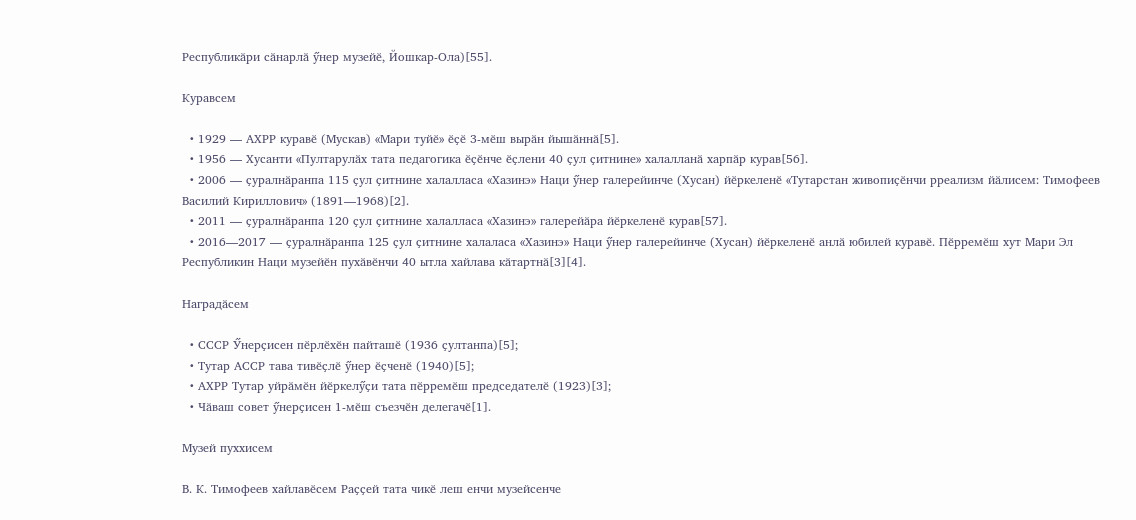Республикӑри сӑнарлӑ ӳнер музейӗ, Йошкар-Ола)[55].

Куравсем

  • 1929 — АХРР куравӗ (Мускав) «Мари туйӗ» ӗҫӗ 3-мӗш вырӑн йышӑннӑ[5].
  • 1956 — Хусанти «Пултарулӑх тата педагогика ӗҫӗнче ӗҫлени 40 ҫул ҫитнине» халалланӑ харпӑр курав[56].
  • 2006 — ҫуралнӑранпа 115 ҫул ҫитнине халалласа «Хазинэ» Наци ӳнер галерейинче (Хусан) йӗркеленӗ «Тутарстан живопиҫӗнчи рреализм йӑлисем: Тимофеев Василий Кириллович» (1891—1968)[2].
  • 2011 — ҫуралнӑранпа 120 ҫул ҫитнине халалласа «Хазинэ» галерейӑра йӗркеленӗ курав[57].
  • 2016—2017 — ҫуралнӑранпа 125 ҫул ҫитнине халаласа «Хазинэ» Наци ӳнер галерейинче (Хусан) йӗркеленӗ анлӑ юбилей куравӗ. Пӗрремӗш хут Мари Эл Республикин Наци музейӗн пухӑвӗнчи 40 ытла хайлава кӑтартнӑ[3][4].

Наградӑсем

  • СССР Ӳнерҫисен пӗрлӗхӗн пайташӗ (1936 ҫултанпа)[5];
  • Тутар АССР тава тивӗҫлӗ ӳнер ӗҫченӗ (1940)[5];
  • АХРР Тутар уйрӑмӗн йӗркелӳҫи тата пӗрремӗш председателӗ (1923)[3];
  • Чӑваш совет ӳнерҫисен 1-мӗш съезчӗн делегачӗ[1].

Музей пуххисем

В. К. Тимофеев хайлавӗсем Раҫҫей тата чикӗ леш енчи музейсенче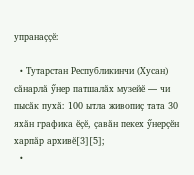упранаҫҫӗ:

  • Тутарстан Республикинчи (Хусан) сӑнарлӑ ӳнер патшалӑх музейӗ — чи пысӑк пухӑ: 100 ытла живопиҫ тата 30 яхӑн графика ӗҫӗ, ҫавӑн пекех ӳнерҫӗн харпӑр архивӗ[3][5];
  •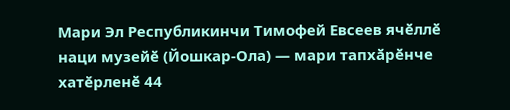Мари Эл Республикинчи Тимофей Евсеев ячӗллӗ наци музейӗ (Йошкар-Ола) — мари тапхӑрӗнче хатӗрленӗ 44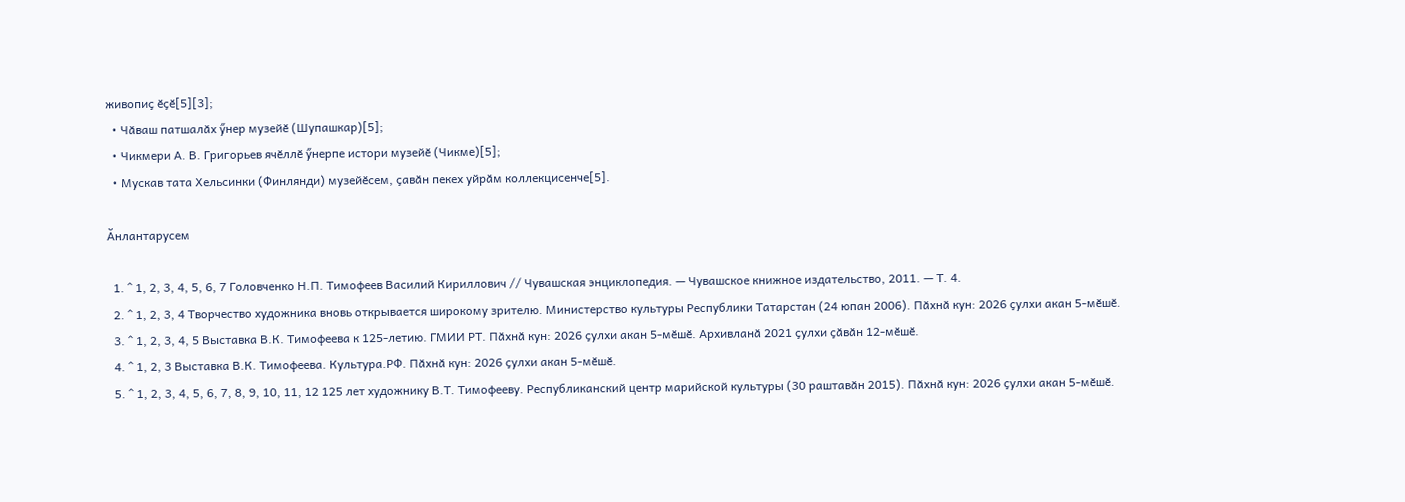живопиҫ ӗҫӗ[5][3];
  • Чӑваш патшалӑх ӳнер музейӗ (Шупашкар)[5];
  • Чикмери А. В. Григорьев ячӗллӗ ӳнерпе истори музейӗ (Чикме)[5];
  • Мускав тата Хельсинки (Финлянди) музейӗсем, ҫавӑн пекех уйрӑм коллекцисенче[5].

Ӑнлантарусем

  1. ^ 1, 2, 3, 4, 5, 6, 7 Головченко Н.П. Тимофеев Василий Кириллович // Чувашская энциклопедия. — Чувашское книжное издательство, 2011. — Т. 4.
  2. ^ 1, 2, 3, 4 Творчество художника вновь открывается широкому зрителю. Министерство культуры Республики Татарстан (24 юпан 2006). Пӑхнӑ кун: 2026 ҫулхи акан 5-мӗшӗ.
  3. ^ 1, 2, 3, 4, 5 Выставка В.К. Тимофеева к 125-летию. ГМИИ РТ. Пӑхнӑ кун: 2026 ҫулхи акан 5-мӗшӗ. Архивланӑ 2021 ҫулхи ҫӑвӑн 12-мӗшӗ.
  4. ^ 1, 2, 3 Выставка В.К. Тимофеева. Культура.РФ. Пӑхнӑ кун: 2026 ҫулхи акан 5-мӗшӗ.
  5. ^ 1, 2, 3, 4, 5, 6, 7, 8, 9, 10, 11, 12 125 лет художнику В.Т. Тимофееву. Республиканский центр марийской культуры (30 раштавӑн 2015). Пӑхнӑ кун: 2026 ҫулхи акан 5-мӗшӗ.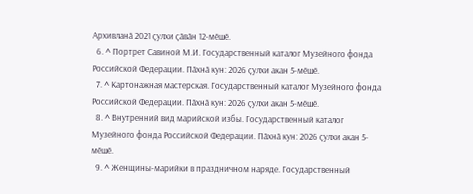Архивланӑ 2021 ҫулхи ҫӑвӑн 12-мӗшӗ.
  6. ^ Портрет Савиной М.И. Государственный каталог Музейного фонда Российской Федерации. Пӑхнӑ кун: 2026 ҫулхи акан 5-мӗшӗ.
  7. ^ Картонажная мастерская. Государственный каталог Музейного фонда Российской Федерации. Пӑхнӑ кун: 2026 ҫулхи акан 5-мӗшӗ.
  8. ^ Внутренний вид марийской избы. Государственный каталог Музейного фонда Российской Федерации. Пӑхнӑ кун: 2026 ҫулхи акан 5-мӗшӗ.
  9. ^ Женщины-марийки в праздничном наряде. Государственный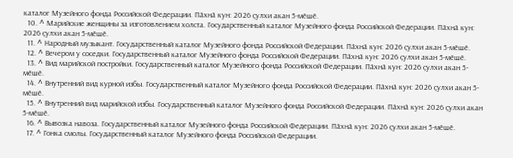каталог Музейного фонда Российской Федерации. Пӑхнӑ кун: 2026 ҫулхи акан 5-мӗшӗ.
  10. ^ Марийские женщины за изготовлением холста. Государственный каталог Музейного фонда Российской Федерации. Пӑхнӑ кун: 2026 ҫулхи акан 5-мӗшӗ.
  11. ^ Народный музыкант. Государственный каталог Музейного фонда Российской Федерации. Пӑхнӑ кун: 2026 ҫулхи акан 5-мӗшӗ.
  12. ^ Вечером у соседки. Государственный каталог Музейного фонда Российской Федерации. Пӑхнӑ кун: 2026 ҫулхи акан 5-мӗшӗ.
  13. ^ Вид марийской постройки. Государственный каталог Музейного фонда Российской Федерации. Пӑхнӑ кун: 2026 ҫулхи акан 5-мӗшӗ.
  14. ^ Внутренний вид курной избы. Государственный каталог Музейного фонда Российской Федерации. Пӑхнӑ кун: 2026 ҫулхи акан 5-мӗшӗ.
  15. ^ Внутренний вид марийской избы. Государственный каталог Музейного фонда Российской Федерации. Пӑхнӑ кун: 2026 ҫулхи акан 5-мӗшӗ.
  16. ^ Вывозка навоза. Государственный каталог Музейного фонда Российской Федерации. Пӑхнӑ кун: 2026 ҫулхи акан 5-мӗшӗ.
  17. ^ Гонка смолы. Государственный каталог Музейного фонда Российской Федерации.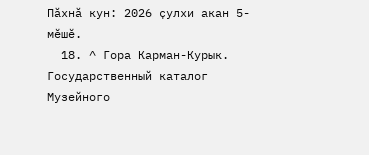Пӑхнӑ кун: 2026 ҫулхи акан 5-мӗшӗ.
  18. ^ Гора Карман-Курык. Государственный каталог Музейного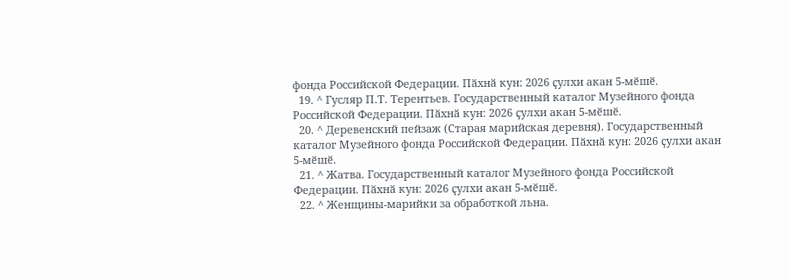фонда Российской Федерации. Пӑхнӑ кун: 2026 ҫулхи акан 5-мӗшӗ.
  19. ^ Гусляр П.Т. Терентьев. Государственный каталог Музейного фонда Российской Федерации. Пӑхнӑ кун: 2026 ҫулхи акан 5-мӗшӗ.
  20. ^ Деревенский пейзаж (Старая марийская деревня). Государственный каталог Музейного фонда Российской Федерации. Пӑхнӑ кун: 2026 ҫулхи акан 5-мӗшӗ.
  21. ^ Жатва. Государственный каталог Музейного фонда Российской Федерации. Пӑхнӑ кун: 2026 ҫулхи акан 5-мӗшӗ.
  22. ^ Женщины-марийки за обработкой льна.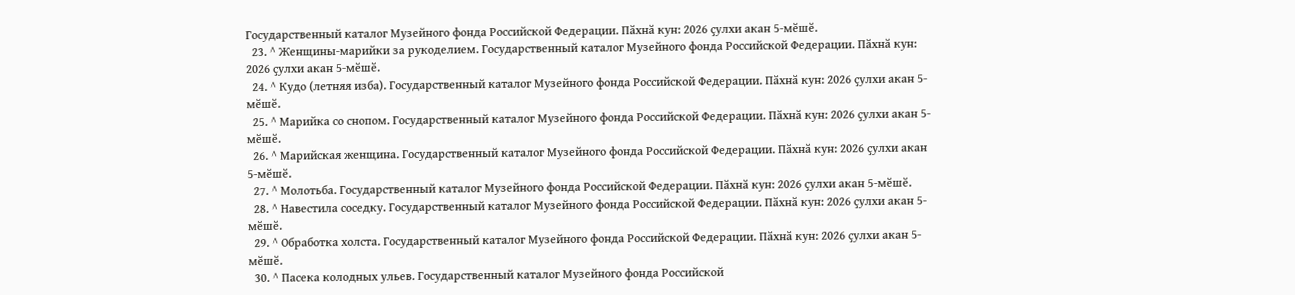Государственный каталог Музейного фонда Российской Федерации. Пӑхнӑ кун: 2026 ҫулхи акан 5-мӗшӗ.
  23. ^ Женщины-марийки за рукоделием. Государственный каталог Музейного фонда Российской Федерации. Пӑхнӑ кун: 2026 ҫулхи акан 5-мӗшӗ.
  24. ^ Кудо (летняя изба). Государственный каталог Музейного фонда Российской Федерации. Пӑхнӑ кун: 2026 ҫулхи акан 5-мӗшӗ.
  25. ^ Марийка со снопом. Государственный каталог Музейного фонда Российской Федерации. Пӑхнӑ кун: 2026 ҫулхи акан 5-мӗшӗ.
  26. ^ Марийская женщина. Государственный каталог Музейного фонда Российской Федерации. Пӑхнӑ кун: 2026 ҫулхи акан 5-мӗшӗ.
  27. ^ Молотьба. Государственный каталог Музейного фонда Российской Федерации. Пӑхнӑ кун: 2026 ҫулхи акан 5-мӗшӗ.
  28. ^ Навестила соседку. Государственный каталог Музейного фонда Российской Федерации. Пӑхнӑ кун: 2026 ҫулхи акан 5-мӗшӗ.
  29. ^ Обработка холста. Государственный каталог Музейного фонда Российской Федерации. Пӑхнӑ кун: 2026 ҫулхи акан 5-мӗшӗ.
  30. ^ Пасека колодных ульев. Государственный каталог Музейного фонда Российской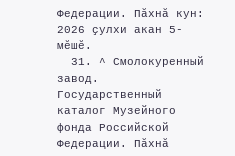Федерации. Пӑхнӑ кун: 2026 ҫулхи акан 5-мӗшӗ.
  31. ^ Смолокуренный завод. Государственный каталог Музейного фонда Российской Федерации. Пӑхнӑ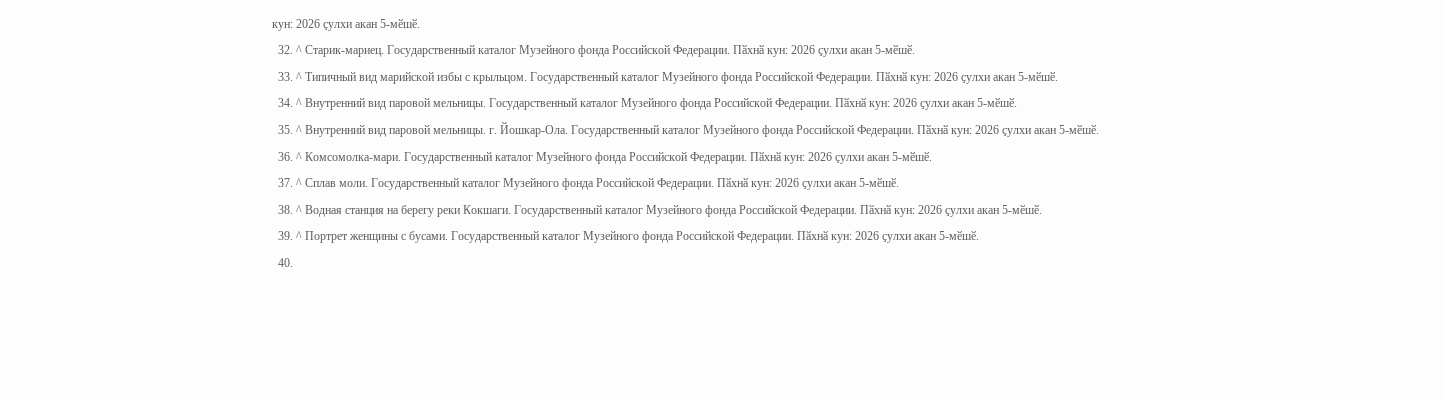кун: 2026 ҫулхи акан 5-мӗшӗ.
  32. ^ Старик-мариец. Государственный каталог Музейного фонда Российской Федерации. Пӑхнӑ кун: 2026 ҫулхи акан 5-мӗшӗ.
  33. ^ Типичный вид марийской избы с крыльцом. Государственный каталог Музейного фонда Российской Федерации. Пӑхнӑ кун: 2026 ҫулхи акан 5-мӗшӗ.
  34. ^ Внутренний вид паровой мельницы. Государственный каталог Музейного фонда Российской Федерации. Пӑхнӑ кун: 2026 ҫулхи акан 5-мӗшӗ.
  35. ^ Внутренний вид паровой мельницы. г. Йошкар-Ола. Государственный каталог Музейного фонда Российской Федерации. Пӑхнӑ кун: 2026 ҫулхи акан 5-мӗшӗ.
  36. ^ Комсомолка-мари. Государственный каталог Музейного фонда Российской Федерации. Пӑхнӑ кун: 2026 ҫулхи акан 5-мӗшӗ.
  37. ^ Сплав моли. Государственный каталог Музейного фонда Российской Федерации. Пӑхнӑ кун: 2026 ҫулхи акан 5-мӗшӗ.
  38. ^ Водная станция на берегу реки Кокшаги. Государственный каталог Музейного фонда Российской Федерации. Пӑхнӑ кун: 2026 ҫулхи акан 5-мӗшӗ.
  39. ^ Портрет женщины с бусами. Государственный каталог Музейного фонда Российской Федерации. Пӑхнӑ кун: 2026 ҫулхи акан 5-мӗшӗ.
  40.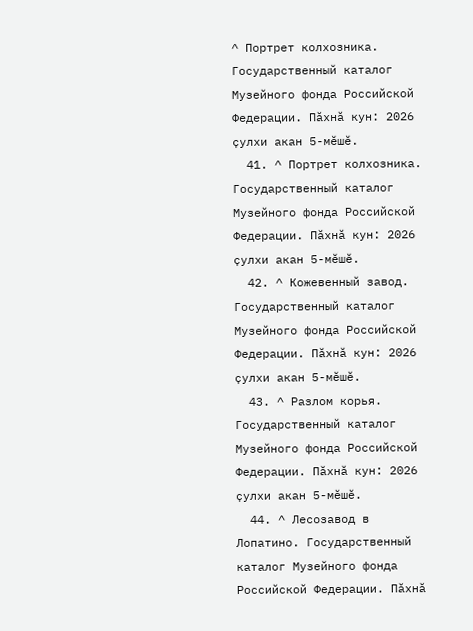^ Портрет колхозника. Государственный каталог Музейного фонда Российской Федерации. Пӑхнӑ кун: 2026 ҫулхи акан 5-мӗшӗ.
  41. ^ Портрет колхозника. Государственный каталог Музейного фонда Российской Федерации. Пӑхнӑ кун: 2026 ҫулхи акан 5-мӗшӗ.
  42. ^ Кожевенный завод. Государственный каталог Музейного фонда Российской Федерации. Пӑхнӑ кун: 2026 ҫулхи акан 5-мӗшӗ.
  43. ^ Разлом корья. Государственный каталог Музейного фонда Российской Федерации. Пӑхнӑ кун: 2026 ҫулхи акан 5-мӗшӗ.
  44. ^ Лесозавод в Лопатино. Государственный каталог Музейного фонда Российской Федерации. Пӑхнӑ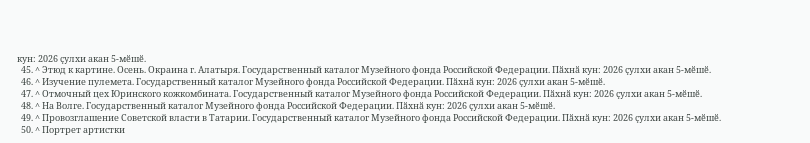кун: 2026 ҫулхи акан 5-мӗшӗ.
  45. ^ Этюд к картине. Осень. Окраина г. Алатыря. Государственный каталог Музейного фонда Российской Федерации. Пӑхнӑ кун: 2026 ҫулхи акан 5-мӗшӗ.
  46. ^ Изучение пулемета. Государственный каталог Музейного фонда Российской Федерации. Пӑхнӑ кун: 2026 ҫулхи акан 5-мӗшӗ.
  47. ^ Отмочный цех Юринского кожкомбината. Государственный каталог Музейного фонда Российской Федерации. Пӑхнӑ кун: 2026 ҫулхи акан 5-мӗшӗ.
  48. ^ На Волге. Государственный каталог Музейного фонда Российской Федерации. Пӑхнӑ кун: 2026 ҫулхи акан 5-мӗшӗ.
  49. ^ Провозглашение Советской власти в Татарии. Государственный каталог Музейного фонда Российской Федерации. Пӑхнӑ кун: 2026 ҫулхи акан 5-мӗшӗ.
  50. ^ Портрет артистки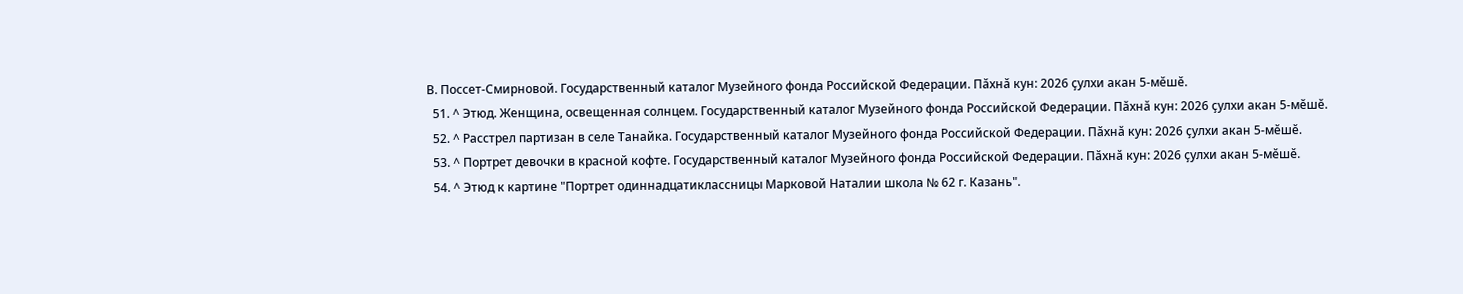В. Поссет-Смирновой. Государственный каталог Музейного фонда Российской Федерации. Пӑхнӑ кун: 2026 ҫулхи акан 5-мӗшӗ.
  51. ^ Этюд. Женщина, освещенная солнцем. Государственный каталог Музейного фонда Российской Федерации. Пӑхнӑ кун: 2026 ҫулхи акан 5-мӗшӗ.
  52. ^ Расстрел партизан в селе Танайка. Государственный каталог Музейного фонда Российской Федерации. Пӑхнӑ кун: 2026 ҫулхи акан 5-мӗшӗ.
  53. ^ Портрет девочки в красной кофте. Государственный каталог Музейного фонда Российской Федерации. Пӑхнӑ кун: 2026 ҫулхи акан 5-мӗшӗ.
  54. ^ Этюд к картине "Портрет одиннадцатиклассницы Марковой Наталии школа № 62 г. Казань".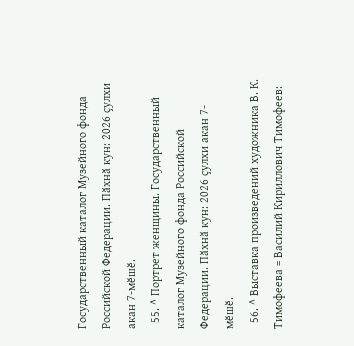Государственный каталог Музейного фонда Российской Федерации. Пӑхнӑ кун: 2026 ҫулхи акан 7-мӗшӗ.
  55. ^ Портрет женщины. Государственный каталог Музейного фонда Российской Федерации. Пӑхнӑ кун: 2026 ҫулхи акан 7-мӗшӗ.
  56. ^ Выставка произведений художника В. К. Тимофеева = Василий Кириллович Тимофеев: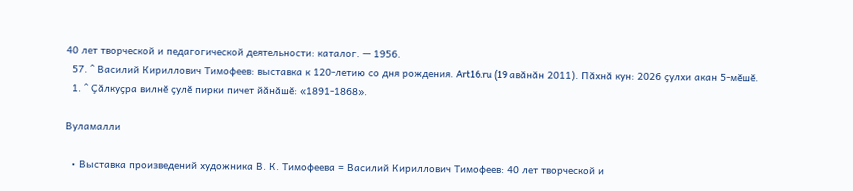40 лет творческой и педагогической деятельности: каталог. — 1956.
  57. ^ Василий Кириллович Тимофеев: выставка к 120-летию со дня рождения. Art16.ru (19 авӑнӑн 2011). Пӑхнӑ кун: 2026 ҫулхи акан 5-мӗшӗ.
  1. ^ Ҫӑлкуҫра вилнӗ ҫулӗ пирки пичет йӑнӑшӗ: «1891-1868».

Вуламалли

  • Выставка произведений художника В. К. Тимофеева = Василий Кириллович Тимофеев: 40 лет творческой и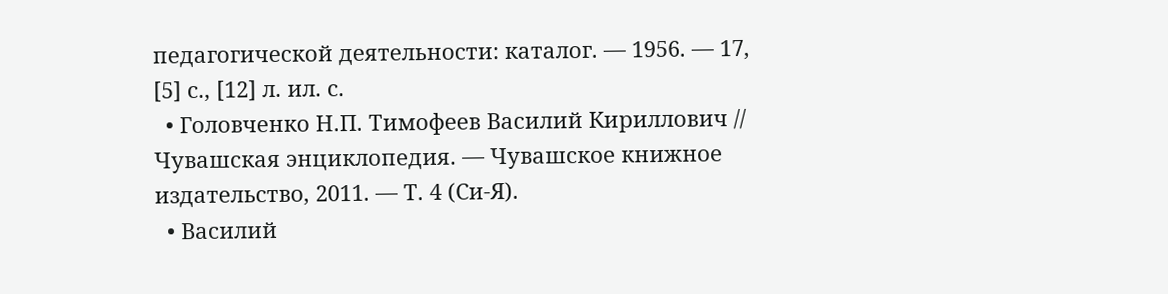педагогической деятельности: каталог. — 1956. — 17, [5] с., [12] л. ил. с.
  • Головченко Н.П. Тимофеев Василий Кириллович // Чувашская энциклопедия. — Чувашское книжное издательство, 2011. — Т. 4 (Си-Я).
  • Василий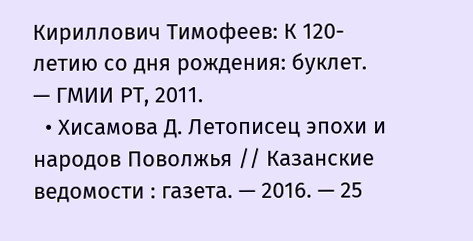Кириллович Тимофеев: К 120-летию со дня рождения: буклет. — ГМИИ РТ, 2011.
  • Хисамова Д. Летописец эпохи и народов Поволжья // Казанские ведомости : газета. — 2016. — 25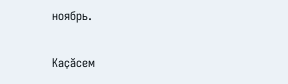ноябрь.

Каҫӑсем